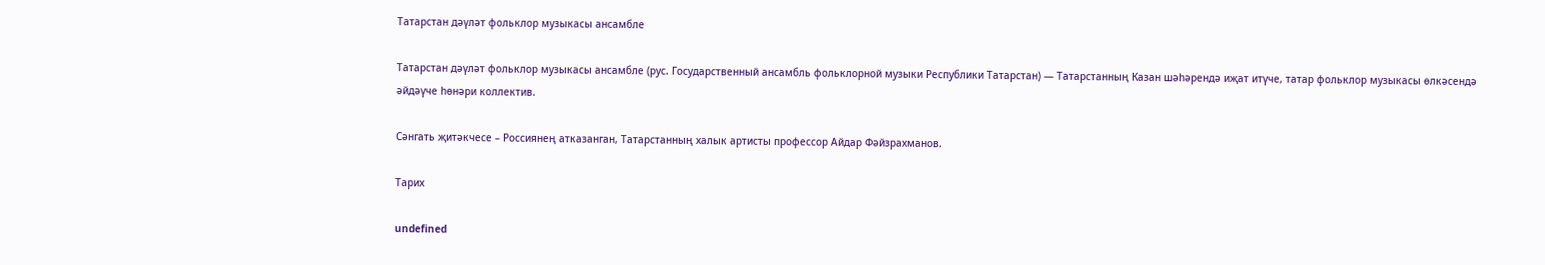Татарстан дәүләт фольклор музыкасы ансамбле

Татарстан дәүләт фольклор музыкасы ансамбле (рус. Государственный ансамбль фольклорной музыки Республики Татарстан) — Татарстанның Казан шәһәрендә иҗат итүче, татар фольклор музыкасы өлкәсендә әйдәүче һөнәри коллектив.

Сәнгать җитәкчесе – Россиянең атказанган, Татарстанның халык артисты профессор Айдар Фәйзрахманов.

Тарих

undefined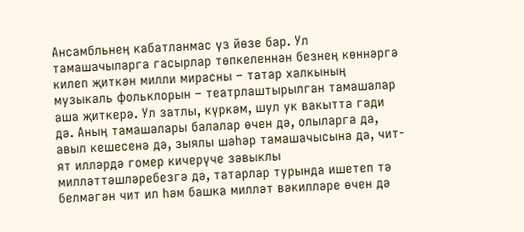Ансамбльнең кабатланмас үз йөзе бар. Ул тамашачыларга гасырлар төпкеленнән безнең көннәргә килеп җиткән милли мирасны – татар халкының музыкаль фольклорын – театрлаштырылган тамашалар аша җиткерә. Ул затлы, күркәм, шул ук вакытта гади дә. Аның тамашалары балалар өчен дә, олыларга да, авыл кешесенә дә, зыялы шәһәр тамашачысына да, чит-ят илләрдә гомер кичерүче зәвыклы милләттәшләребезгә дә, татарлар турында ишетеп тә белмәгән чит ил һәм башка милләт вәкилләре өчен дә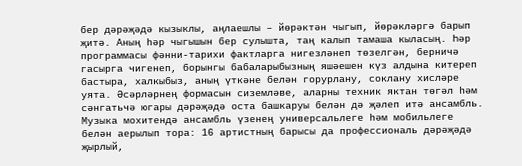бер дәрәҗәдә кызыклы, аңлаешлы – йөрәктән чыгып, йөрәкләргә барып җитә. Аның һәр чыгышын бер сулышта, таң калып тамаша кыласың. Һәр программасы фәнни-тарихи фактларга нигезләнеп төзелгән, берничә гасырга чигенеп, борынгы бабаларыбызның яшәешен күз алдына китереп бастыра, халкыбыз, аның үткәне белән горурлану, соклану хисләре уята. Әсәрләрнең формасын сиземләве, аларны техник яктан төгәл һәм сәнгатьчә югары дәрәҗәдә оста башкаруы белән дә җәлеп итә ансамбль. Музыка мохитендә ансамбль үзенең универсальлеге һәм мобильлеге белән аерылып тора: 16 артистның барысы да профессиональ дәрәҗәдә җырлый,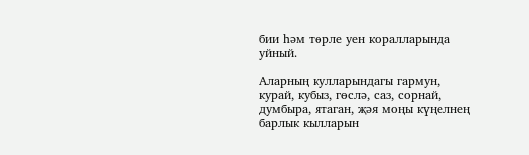бии һәм төрле уен коралларында уйный.

Аларның кулларындагы гармун, курай, кубыз, гөслә, саз, сорнай, думбыра, ятаган, җәя моңы күңелнең барлык кылларын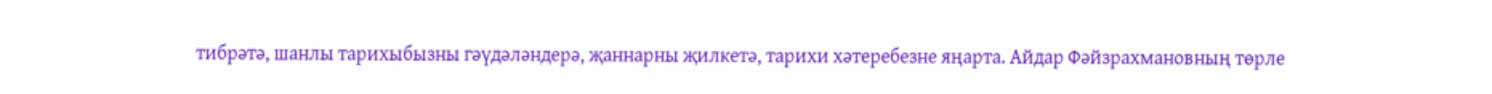тибрәтә, шанлы тарихыбызны гәүдәләндерә, җаннарны җилкетә, тарихи хәтеребезне яңарта. Айдар Фәйзрахмановның төрле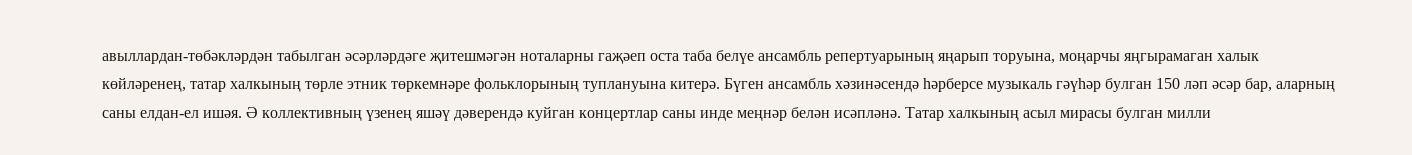авыллардан-төбәкләрдән табылган әсәрләрдәге җитешмәгән ноталарны гаҗәеп оста таба белүе ансамбль репертуарының яңарып торуына, моңарчы яңгырамаган халык көйләренең, татар халкының төрле этник төркемнәре фольклорының туплануына китерә. Бүген ансамбль хәзинәсендә һәрберсе музыкаль гәүһәр булган 150 ләп әсәр бар, аларның саны елдан-ел ишәя. Ә коллективның үзенең яшәү дәверендә куйган концертлар саны инде меңнәр белән исәпләнә. Татар халкының асыл мирасы булган милли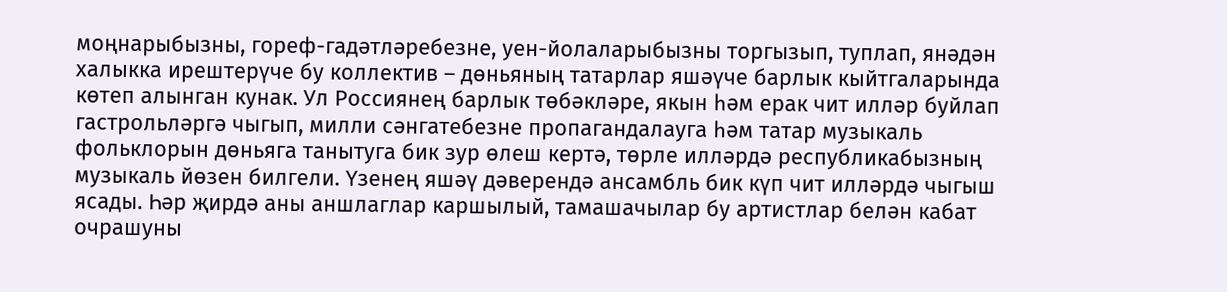моңнарыбызны, гореф-гадәтләребезне, уен-йолаларыбызны торгызып, туплап, янәдән халыкка ирештерүче бу коллектив – дөньяның татарлар яшәүче барлык кыйтгаларында көтеп алынган кунак. Ул Россиянең барлык төбәкләре, якын һәм ерак чит илләр буйлап гастрольләргә чыгып, милли сәнгатебезне пропагандалауга һәм татар музыкаль фольклорын дөньяга танытуга бик зур өлеш кертә, төрле илләрдә республикабызның музыкаль йөзен билгели. Үзенең яшәү дәверендә ансамбль бик күп чит илләрдә чыгыш ясады. Һәр җирдә аны аншлаглар каршылый, тамашачылар бу артистлар белән кабат очрашуны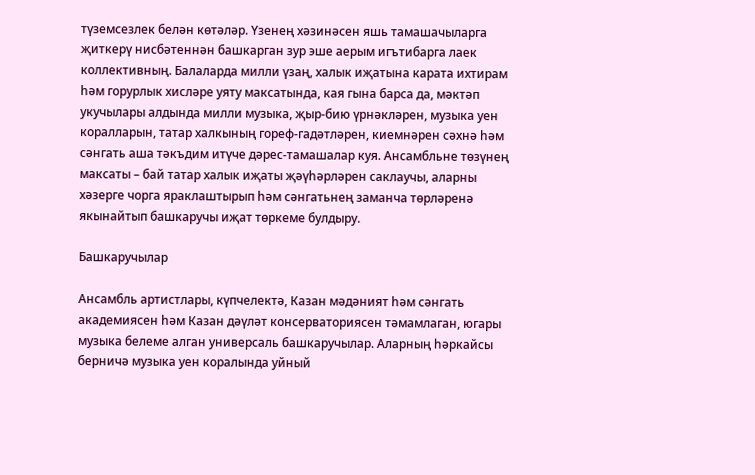түземсезлек белән көтәләр. Үзенең хәзинәсен яшь тамашачыларга җиткерү нисбәтеннән башкарган зур эше аерым игътибарга лаек коллективның. Балаларда милли үзаң, халык иҗатына карата ихтирам һәм горурлык хисләре уяту максатында, кая гына барса да, мәктәп укучылары алдында милли музыка, җыр-бию үрнәкләрен, музыка уен коралларын, татар халкының гореф-гадәтләрен, киемнәрен сәхнә һәм сәнгать аша тәкъдим итүче дәрес-тамашалар куя. Ансамбльне төзүнең максаты – бай татар халык иҗаты җәүһәрләрен саклаучы, аларны хәзерге чорга яраклаштырып һәм сәнгатьнең заманча төрләренә якынайтып башкаручы иҗат төркеме булдыру.

Башкаручылар

Ансамбль артистлары, күпчелектә, Казан мәдәният һәм сәнгать академиясен һәм Казан дәүләт консерваториясен тәмамлаган, югары музыка белеме алган универсаль башкаручылар. Аларның һәркайсы берничә музыка уен коралында уйный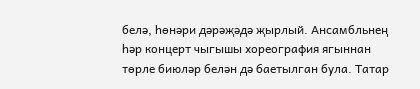белә, һөнәри дәрәҗәдә җырлый. Ансамбльнең һәр концерт чыгышы хореография ягыннан төрле биюләр белән дә баетылган була. Татар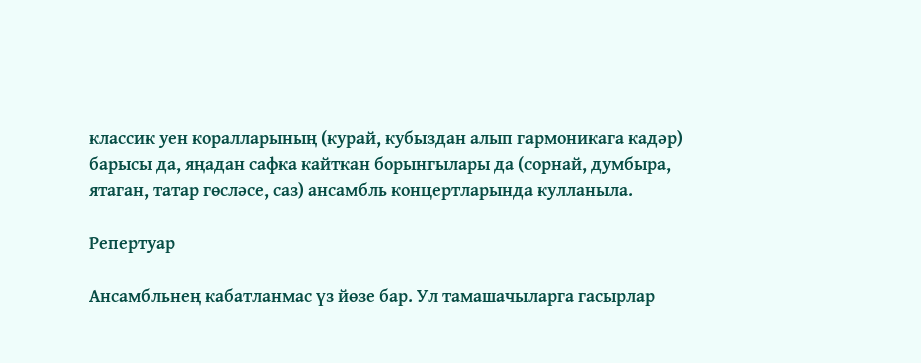классик уен коралларының (курай, кубыздан алып гармоникага кадәр) барысы да, яңадан сафка кайткан борынгылары да (сорнай, думбыра, ятаган, татар гөсләсе, саз) ансамбль концертларында кулланыла.

Репертуар

Ансамбльнең кабатланмас үз йөзе бар. Ул тамашачыларга гасырлар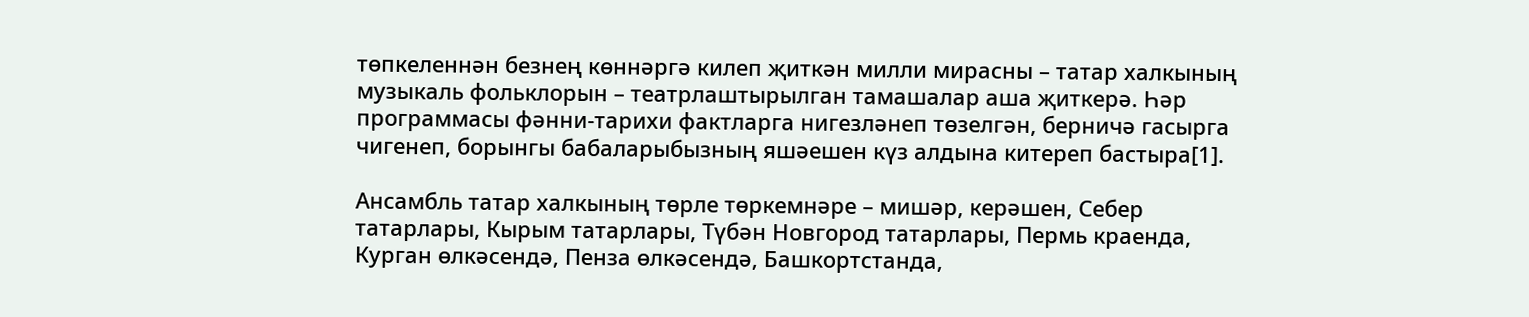төпкеленнән безнең көннәргә килеп җиткән милли мирасны – татар халкының музыкаль фольклорын – театрлаштырылган тамашалар аша җиткерә. Һәр программасы фәнни-тарихи фактларга нигезләнеп төзелгән, берничә гасырга чигенеп, борынгы бабаларыбызның яшәешен күз алдына китереп бастыра[1].

Ансамбль татар халкының төрле төркемнәре – мишәр, керәшен, Себер татарлары, Кырым татарлары, Түбән Новгород татарлары, Пермь краенда, Курган өлкәсендә, Пенза өлкәсендә, Башкортстанда,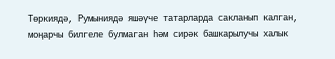Төркиядә, Румыниядә яшәүче татарларда сакланып калган, моңарчы билгеле булмаган һәм сирәк башкарылучы халык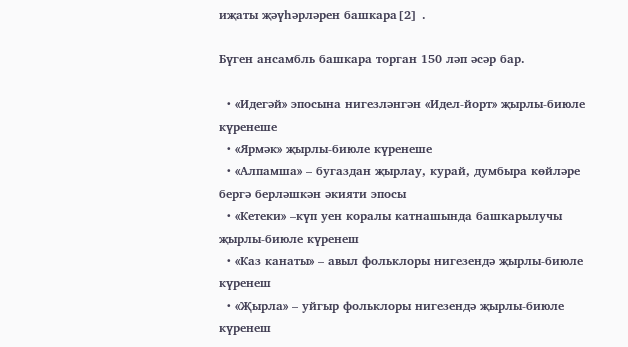иҗаты җәүһәрләрен башкара[2] .

Бүген ансамбль башкара торган 150 ләп әсәр бар.

  • «Идегәй» эпосына нигезләнгән «Идел-йорт» җырлы-биюле күренеше
  • «Ярмәк» җырлы-биюле күренеше
  • «Алпамша» – бугаздан җырлау, курай, думбыра көйләре бергә берләшкән әкияти эпосы
  • «Кетеки» –күп уен коралы катнашында башкарылучы җырлы-биюле күренеш
  • «Каз канаты» – авыл фольклоры нигезендә җырлы-биюле күренеш
  • «Җырла» – уйгыр фольклоры нигезендә җырлы-биюле күренеш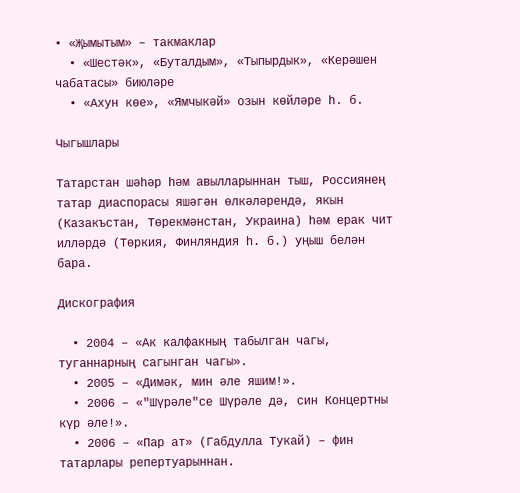• «Җымытым» – такмаклар
  • «Шестәк», «Буталдым», «Тыпырдык», «Керәшен чабатасы» биюләре
  • «Ахун көе», «Ямчыкәй» озын көйләре һ. б.

Чыгышлары

Татарстан шәһәр һәм авылларыннан тыш, Россиянең татар диаспорасы яшәгән өлкәләрендә, якын (Казакъстан, Төрекмәнстан, Украина) һәм ерак чит илләрдә (Төркия, Финляндия һ. б.) уңыш белән бара.

Дискография

  • 2004 – «Ак калфакның табылган чагы, туганнарның сагынган чагы».
  • 2005 – «Димәк, мин әле яшим!».
  • 2006 – «"Шүрәле"се Шүрәле дә, син Концертны күр әле!».
  • 2006 – «Пар ат» (Габдулла Тукай) – фин татарлары репертуарыннан.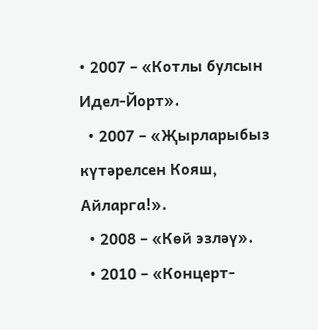• 2007 – «Котлы булсын Идел-Йорт».
  • 2007 – «Җырларыбыз күтәрелсен Кояш, Айларга!».
  • 2008 – «Көй эзләү».
  • 2010 – «Концерт-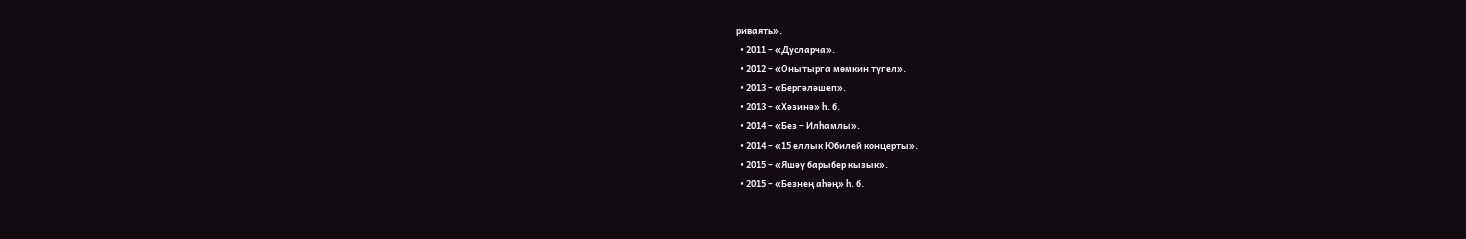риваять».
  • 2011 – «Дусларча».
  • 2012 – «Онытырга мөмкин түгел».
  • 2013 – «Бергәләшеп».
  • 2013 – «Хәзинә» һ. б.
  • 2014 – «Без – Илһамлы».
  • 2014 – «15 еллык Юбилей концерты».
  • 2015 – «Яшәү барыбер кызык».
  • 2015 – «Безнең аһәң» һ. б.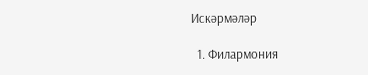Искәрмәләр

  1. Филармония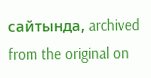сайтында, archived from the original on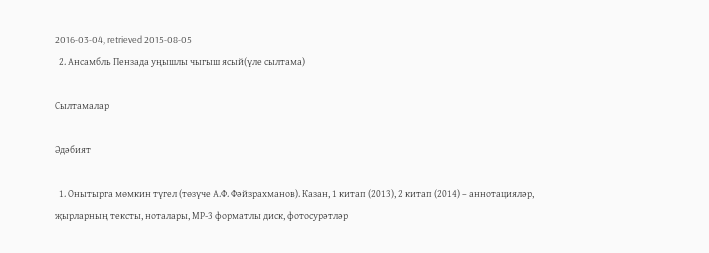2016-03-04, retrieved 2015-08-05
  2. Ансамбль Пензада уңышлы чыгыш ясый(үле сылтама)

Сылтамалар

Әдәбият

  1. Онытырга мөмкин түгел (төзүче А.Ф. Фәйзрахманов). Казан, 1 китап (2013), 2 китап (2014) – аннотацияләр, җырларның тексты, ноталары, МР-3 форматлы диск, фотосурәтләр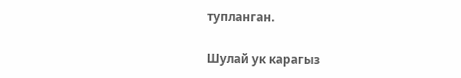тупланган.

Шулай ук карагыз